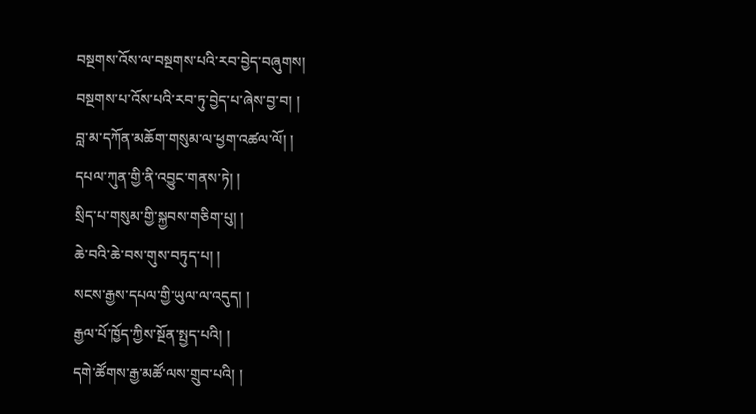བསྔགས་འོས་ལ་བསྔགས་པའི་རབ་བྱེད་བཞུགས།
བསྔགས་པ་འོས་པའི་རབ་ཏུ་བྱེད་པ་ཞེས་བྱ་བ། །
བླ་མ་དཀོན་མཆོག་གསུམ་ལ་ཕྱག་འཚལ་ལོ། །
དཔལ་ཀུན་གྱི་ནི་འབྱུང་གནས་ཏེ། །
སྲིད་པ་གསུམ་གྱི་སྐྱབས་གཅིག་པུ། །
ཆེ་བའི་ཆེ་བས་གུས་བཏུད་པ། །
སངས་རྒྱས་དཔལ་གྱི་ཡུལ་ལ་འདུད། །
རྒྱལ་པོ་ཁྱོད་ཀྱིས་སྔོན་སྤྱད་པའི། །
དགེ་ཚོགས་རྒྱ་མཚོ་ལས་གྲུབ་པའི། །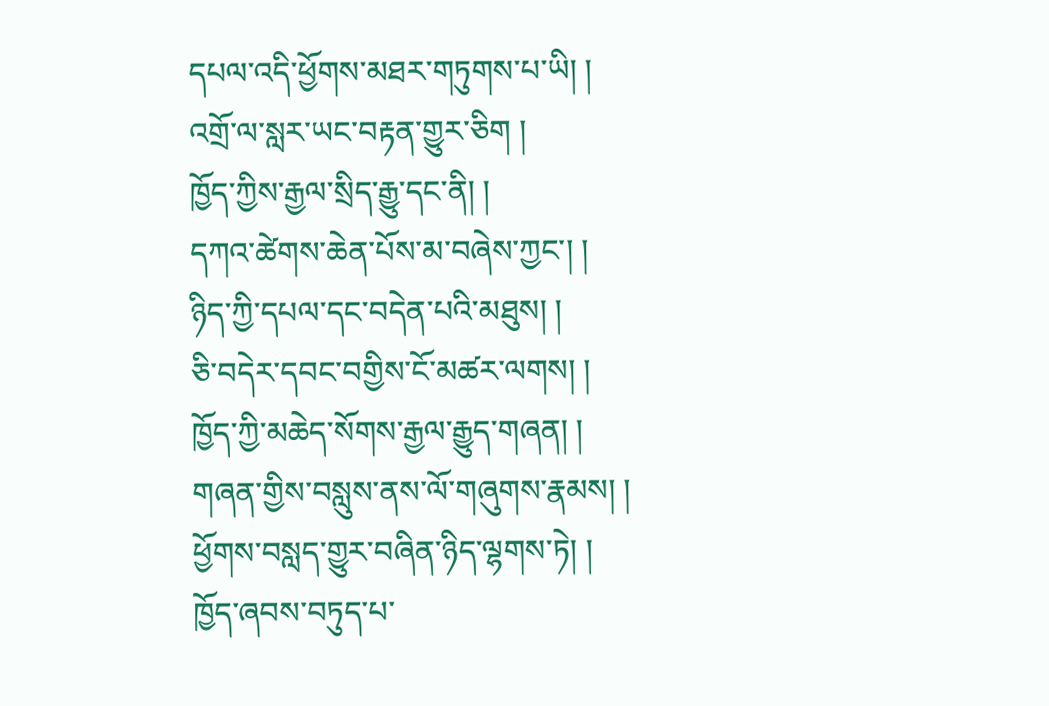དཔལ་འདི་ཕྱོགས་མཐར་གཏུགས་པ་ཡི། །
འགྲོ་ལ་སླར་ཡང་བརྟན་གྱུར་ཅིག །
ཁྱོད་ཀྱིས་རྒྱལ་སྲིད་རྒྱུ་དང་ནི། །
དཀའ་ཚེགས་ཆེན་པོས་མ་བཞེས་ཀྱང་། །
ཉིད་ཀྱི་དཔལ་དང་བདེན་པའི་མཐུས། །
ཅི་བདེར་དབང་བགྱིས་ངོ་མཚར་ལགས། །
ཁྱོད་ཀྱི་མཆེད་སོགས་རྒྱལ་རྒྱུད་གཞན། །
གཞན་གྱིས་བསླུས་ནས་ལོ་གཞུགས་རྣམས། །
ཕྱོགས་བསླད་གྱུར་བཞིན་ཉིད་ལྷགས་ཏེ། །
ཁྱོད་ཞབས་བཏུད་པ་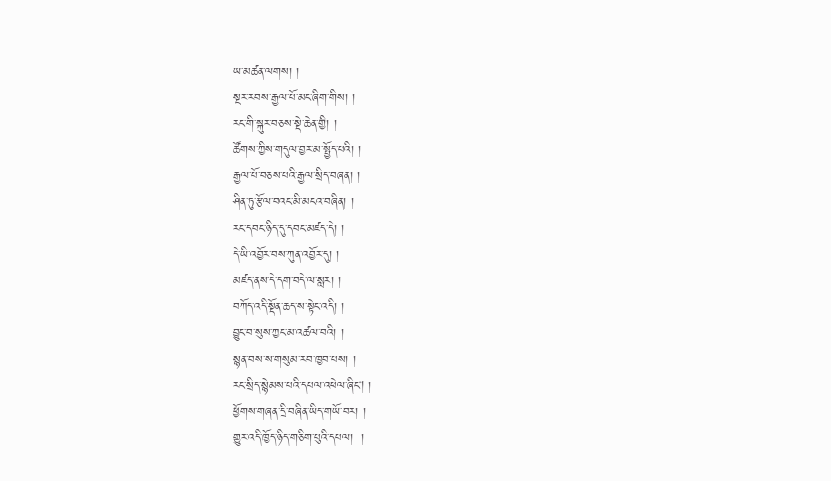ཡ་མཚན་ལགས། །
སྔར་རབས་རྒྱལ་པོ་མང་ཞིག་གིས། །
རང་གི་སྐུར་བཅས་སྡེ་ཆེན་གྱི། །
ཚོགས་ཀྱིས་གདུལ་བྱར་མ་སྤྱོད་པའི། །
རྒྱལ་པོ་བཅས་པའི་རྒྱལ་སྲིད་བཞན། །
ཤིན་ཏུ་རྩོལ་བའང་མི་མངའ་བཞིན། །
རང་དབང་ཉིད་དུ་དབང་མཛད་དེ། །
དེ་ཡི་འབྱོར་བས་ཀུན་འབྱོར་དུ། །
མཛད་ནས་དེ་དག་བདེ་ལ་སླར། །
བཀོད་འདི་སྡོན་ཆད་ས་སྟེང་འདི། །
བྱུང་བ་སུས་ཀྱང་མ་འཚལ་བའི། །
སྙན་བས་ས་གསུམ་རབ་ཁྱབ་པས། །
རང་སྲིད་སྙེམས་པའི་དཔལ་འཕེལ་ཞིང། །
ཕྱོགས་གཞན་དྲི་བཞིན་ཡིད་གཡོ་བར། །
གྱུར་འདི་ཁྱོད་ཉིད་གཅིག་པུའི་དཔལ།  །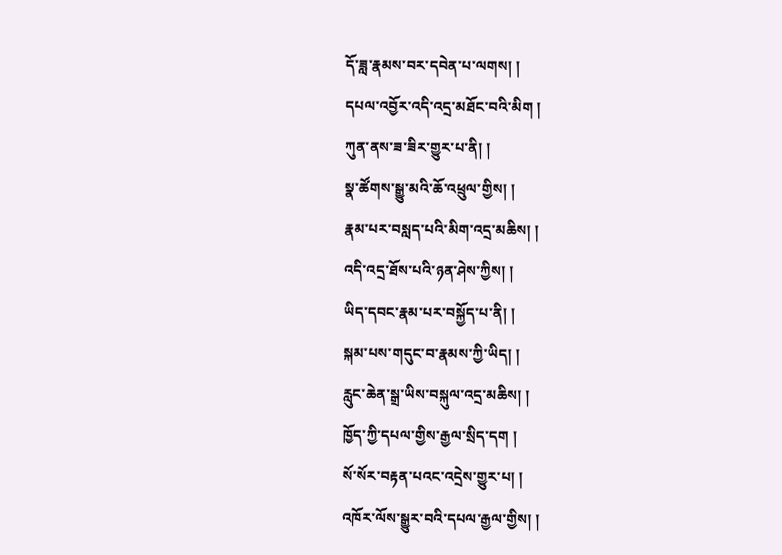དོ་ཟླ་རྣམས་བར་དབེན་པ་ལགས། །
དཔལ་འབྱོར་འདི་འདྲ་མཐོང་བའི་མིག །
ཀུན་ནས་ཟ་ཟིར་གྱུར་པ་ནི། །
སྣ་ཚོགས་སྒྱུ་མའི་ཆོ་འཕྲུལ་གྱིས། །
རྣམ་པར་བསླད་པའི་མིག་འདྲ་མཆིས། །
འདི་འདྲ་ཐོས་པའི་ཉན་ཤེས་ཀྱིས། །
ཡིད་དབང་རྣམ་པར་བསྐྱོད་པ་ནི། །
སྐམ་པས་གདུང་བ་རྣམས་ཀྱི་ཡིད། །
རླུང་ཆེན་སྒྲ་ཡིས་བསྐུལ་འདྲ་མཆིས། །
ཁྱོད་ཀྱི་དཔལ་གྱིས་རྒྱལ་སྲིད་དག །
སོ་སོར་བརྟན་པའང་འདྲེས་གྱུར་པ། །
འཁོར་ལོས་སྒྱུར་བའི་དཔལ་རྒྱལ་གྱིས། །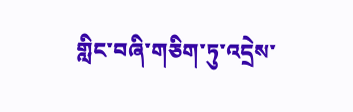གླིང་བཞི་གཅིག་ཏུ་འདྲེས་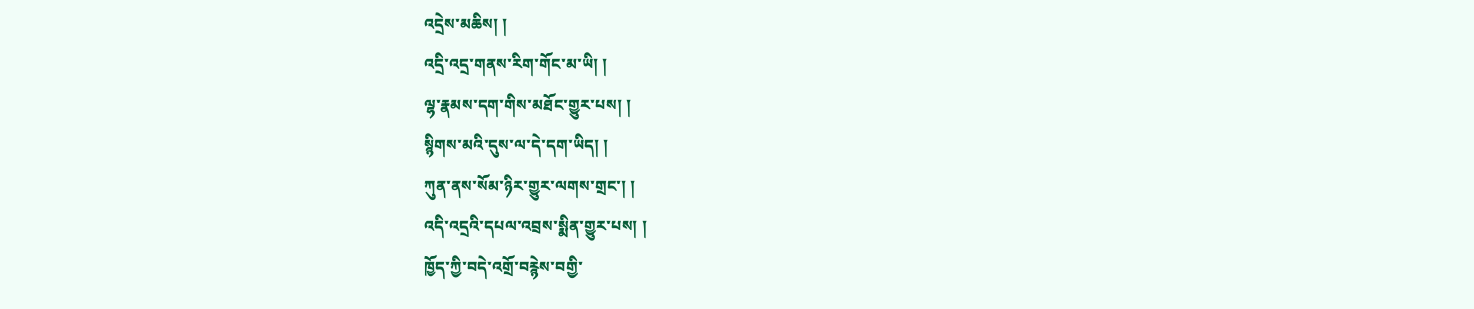འདྲེས་མཆིས། །
འདྲི་འདྲ་གནས་རིག་གོང་མ་ཡི། །
ལྷ་རྣམས་དག་གིས་མཐོང་གྱུར་པས། །
སྙིགས་མའི་དུས་ལ་དེ་དག་ཡིད། །
ཀུན་ནས་སོམ་ཉིར་གྱུར་ལགས་གྲང་། །
འདི་འདྲའི་དཔལ་འབྲས་སྨིན་གྱུར་པས། །
ཁྱོད་ཀྱི་བདེ་འགྲོ་བརྙེས་བགྱི་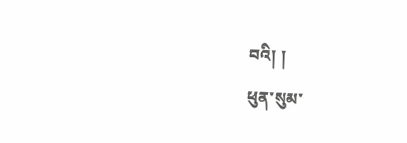བའི། །
ཕུན་སུམ་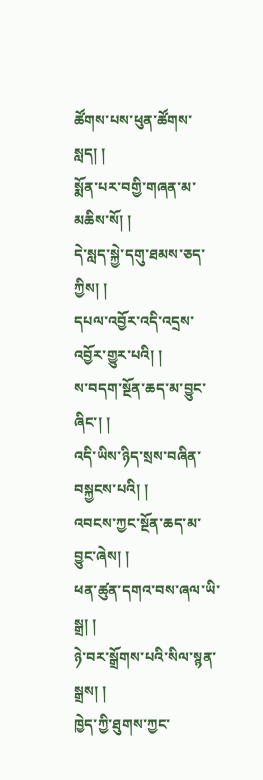ཚོགས་པས་ཕུན་ཚོགས་སླད། །
སྨོན་པར་བགྱི་གཞན་མ་མཆིས་སོ། །
དེ་སླད་སྐྱེ་དགུ་ཐམས་ཅད་ཀྱིས། །
དཔལ་འབྱོར་འདི་འདྲས་འབྱོར་གྱུར་པའི། །
ས་བདག་སྔོན་ཆད་མ་བྱུང་ཞིང་། །
འདི་ཡིས་ཉིད་སྲས་བཞིན་བསྐྱངས་པའི། །
འབངས་ཀྱང་སྔོན་ཆད་མ་བྱུང་ཞེས། །
ཕན་ཚུན་དགའ་བས་ཞལ་ཡི་སྒྲ། །
ཉེ་བར་སྒྲོགས་པའི་སིལ་སྙན་སྒྲས། །
ཁྱེད་ཀྱི་ཐུགས་ཀྱང་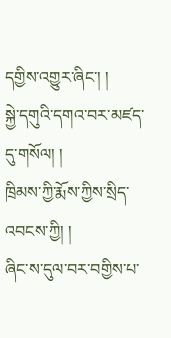དགྱིས་འགྱུར་ཞིང་། །
སྐྱེ་དགུའི་དགའ་བར་མཛད་དུ་གསོལ། །
ཁྲིམས་ཀྱི་རྨོས་ཀྱིས་སྲིད་འབངས་ཀྱི། །
ཞིང་ས་དུལ་བར་བགྱིས་པ་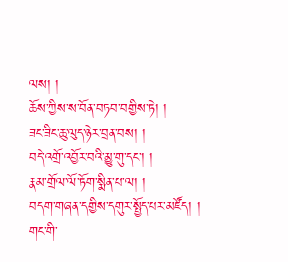ལས། །
ཆོས་ཀྱིས་ས་བོན་བཏབ་བགྱིས་ཏེ། །
ཟང་ཟིང་ཆུ་ལུད་ཉེར་བྲན་བས། །
བདེ་འགྲོ་འབྱོར་བའི་མྱུ་གུ་དང་། །
རྣམ་གྲོལ་ལོ་ཏོག་སྨིན་པ་ལ། །
བདག་གཞན་དགྱིས་དགུར་སྤྱོད་པར་མཛོད། །
གང་གི་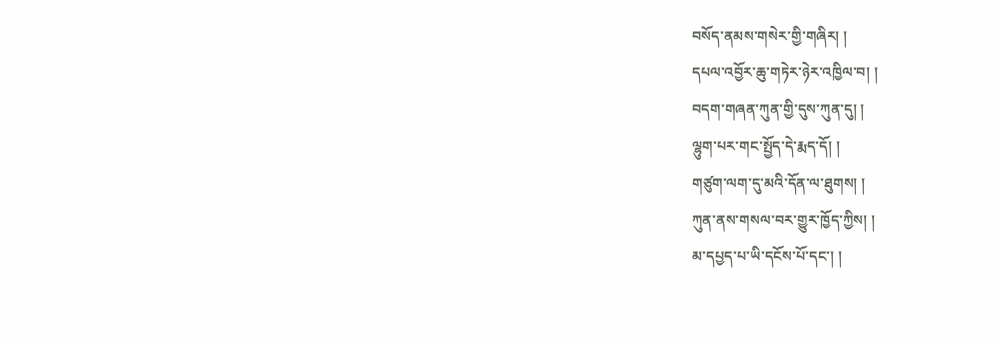བསོད་ནམས་གསེར་གྱི་གཞིར། །
དཔལ་འབྱོར་ཆུ་གཏེར་ཉེར་འཁྱིལ་བ། །
བདག་གཞན་ཀུན་གྱི་དུས་ཀུན་དུ། །
ལྷུག་པར་གང་སྤྱོད་དེ་རྨད་དོ། །
གཙུག་ལག་དུ་མའི་དོན་ལ་ཐུགས། །
ཀུན་ནས་གསལ་བར་གྱུར་ཁྱོད་ཀྱིས། །
མ་དཔྱད་པ་ཡི་དངོས་པོ་དང་། །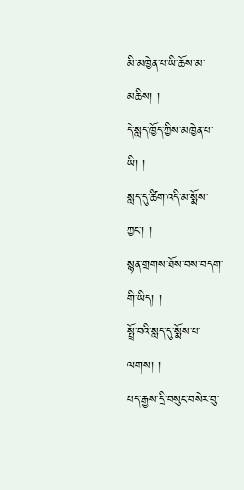མི་མཁྱེན་པ་ཡི་ཆོས་མ་མཆིས། །
དེ་སླད་ཁྱོད་ཀྱིས་མཁྱེན་པ་ཡི། །
སླད་དུ་ཚིག་འདི་མ་སྨོས་ཀྱང་། །
སྙན་གྲགས་ཐོས་བས་བདག་གི་ཡིད། །
སྤྲོ་བའི་སླད་དུ་སྨོས་པ་ལགས། །
པད་རྒྱས་དྲི་བསུང་བསེར་བུ་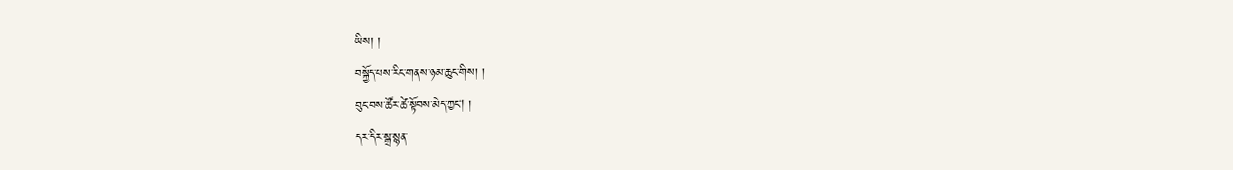ཡིས། །
བསྐྱོད་པས་རིང་གནས་ཉམ་ཆུང་གིས། །
བུང་བས་ཚོར་ཚེ་སྟོབས་མེད་ཀྱང། །
དར་དིར་སྒྲ་སྙན་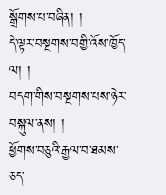སྒྲོགས་པ་བཞིན། །
དེ་ལྟར་བསྔགས་བགྱི་འོས་ཁྱོད་ལ། །
བདག་གིས་བསྔགས་པས་ཉེར་བསྐུལ་ནས། །
ཕྱོགས་བཅུའི་རྒྱལ་བ་ཐམས་ཅད་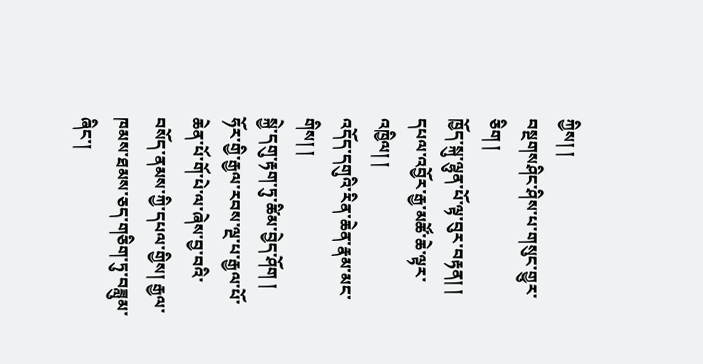ཀྱིས། །
བསྔགསཤིང་ཤིས་པ་གསུང་གྱུར་ཅིག །
ཁྱོད་སྐུ་ལྷུན་པོ་ལྟ་བུར་བརྟན། །
དཔལ་འབྱོར་རྒྱ་མཚོ་ཆེ་ལྟར་འཁྱིལ། །
འདོད་དགུའི་རིན་ཆེན་རྣམ་མང་གིས། །
སྐྱེ་དགུ་རྟག་ཏུ་ཚིམ་བྱེད་ཤོག །
ཧོར་གྱི་རྒྱལ་རབས་ལྔ་པ་རྒྱལ་པོ་ཆེན་པོ་གོ་པེ་ལ་ཞེས་བྱ་བའི་བསོད་ནམས་ཀྱི་དཔལ་གྱིས། རྒྱལ་ཁམས་ཐམས་ཅད་གཅིག་ཏུ་བཟླུམ་ཞིང་།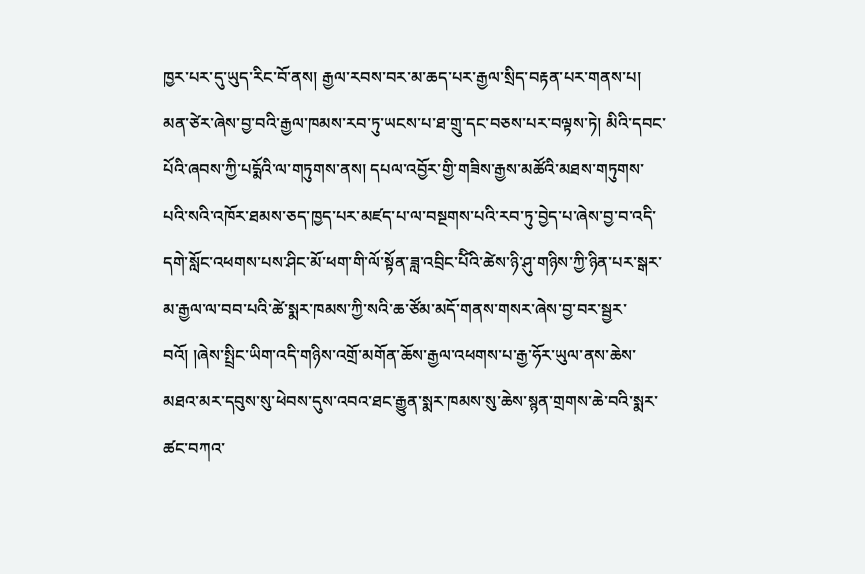ཁྱར་པར་དུ་ཡུད་རིང་བོ་ནས། རྒྱལ་རབས་བར་མ་ཆད་པར་རྒྱལ་སྲིད་བརྟན་པར་གནས་པ། མན་ཙེར་ཞེས་བྱ་བའི་རྒྱལ་ཁམས་རབ་ཏུ་ཡངས་པ་ཐ་གྲུ་དང་བཅས་པར་བལྟས་ཏེ། མིའི་དབང་པོའི་ཞབས་ཀྱི་པདྨོའི་ལ་གཏུགས་ནས། དཔལ་འབྱོར་གྱི་གཟིས་རྒྱས་མཚོའི་མཐས་གཏུགས་པའི་སའི་འཁོར་ཐམས་ཅད་ཁྱད་པར་མཛད་པ་ལ་བསྔགས་པའི་རབ་ཏུ་བྱེད་པ་ཞེས་བྱ་བ་འདི་དགེ་སློང་འཕགས་པས་ཤིང་མོ་ཕག་གི་ལོ་སྟོན་ཟླ་འབྲིང་པོིའི་ཚེས་ཉི་ཤུ་གཉིས་ཀྱི་ཉིན་པར་སྒར་མ་རྒྱལ་ལ་བབ་པའི་ཚེ་སྨར་ཁམས་ཀྱི་སའི་ཆ་ཙོམ་མདོ་གནས་གསར་ཞེས་བྱ་བར་སྦྱར་བའོ། །ཞེས་སྤྲིང་ཡིག་འདི་གཉིས་འགྲོ་མགོན་ཆོས་རྒྱལ་འཕགས་པ་རྒྱ་ཧོར་ཡུལ་ནས་ཆེས་མཐའ་མར་དབུས་སུ་ཕེབས་དུས་འབའ་ཐང་རྒྱུན་སྨར་ཁམས་སུ་ཆེས་སྙན་གྲགས་ཆེ་བའི་སྨར་ཚང་བཀའ་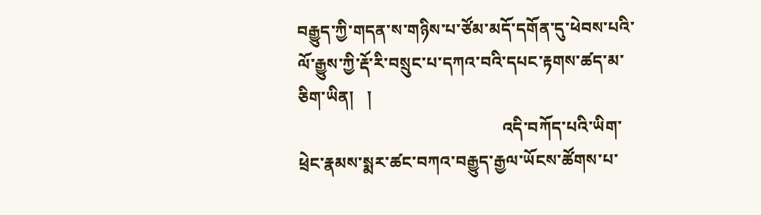བརྒྱུད་ཀྱི་གདན་ས་གཉིས་པ་ཙོམ་མདོ་དགོན་དུ་ཕེབས་པའི་ལོ་རྒྱུས་ཀྱི་རྡོ་རི་བསྲུང་པ་དཀའ་བའི་དཔང་རྟགས་ཚད་མ་ཅིག་ཡིན།   །
                                                 འདི་བཀོད་པའི་ཡིག་ཕྲེང་རྣམས་སྨར་ཚང་བཀའ་བརྒྱུད་རྒྱལ་ཡོངས་ཚོགས་པ་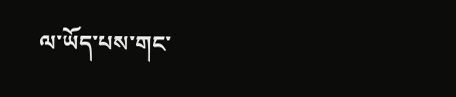ལ་ཡོད་པས་གང་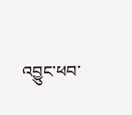འབྱུང་ཕབ་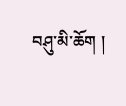བཤུ་མི་ཆོག །